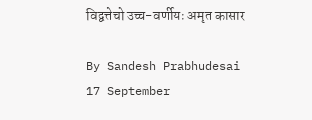विद्वत्तेचो उच्च-वर्णीयः अमृत कासार

By Sandesh Prabhudesai
17 September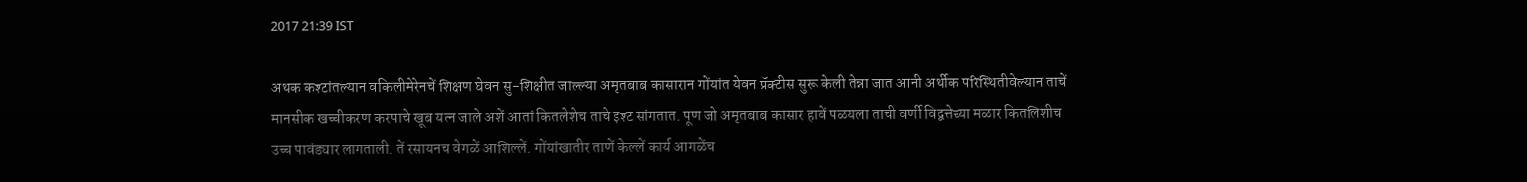2017 21:39 IST

अथक कश्टांतल्यान वकिलीमेरेनचें शिक्षण घेवन सु-शिक्षीत जाल्ल्या अमृतबाब कासारान गोंयांत येवन प्रॅक्टीस सुरू केली तेन्ना जात आनी अर्थीक परिस्थितीवेल्यान ताचें मानसीक खच्चीकरण करपाचे खूब यत्न जाले अशें आतां कितलेशेच ताचे इश्ट सांगतात. पूण जो अमृतबाब कासार हावें पळयला ताची वर्णी विद्वत्तेच्या मळार कितलिशीच उच्च पावंड्यार लागताली. तें रसायनच वेगळें आशिल्लें. गोंयांखातीर ताणें केल्लें कार्य आगळेंच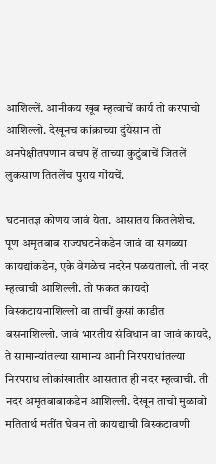आशिल्लें. आनीकय खूब म्हत्वाचें कार्य तो करपाचो आशिल्लो. देखूनच कांक्राच्या दुंयेसान तो अनपेक्षीतपणान वचप हें ताच्या कुटुंबाचें जितलें लुकसाण तितलेंच पुराय गोंयचें.

घटनातज्ञ कोणय जावं येता. आसातय कितलेशेच. पूण अमृतबाब राज्यघटनेकडेन जावं वा सगळ्या कायद्यांकडेन, एके वेगळेच नदरेन पळयतालो. ती नदर म्हत्वाची आशिल्ली. तो फकत कायदो विस्कटायनाशिल्लो वा ताचीं कुसां काडीत बसनाशिल्लो. जावं भारतीय संविधान वा जावं कायदे, ते सामान्यांतल्या सामान्य आनी निरपराधांतल्या निरपराध लोकांखातीर आसतात ही नदर म्हत्वाची. ती नदर अमृतबाबाकडेन आशिल्ली. देखून ताचो मुळावो मतितार्थ मतींत घेवन तो कायद्याची विस्कटावणी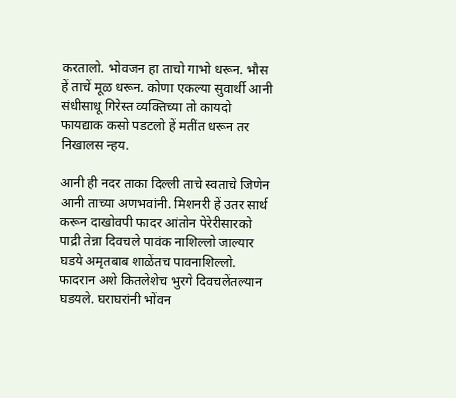करतालो. भोवजन हा ताचो गाभो धरून. भौस हें ताचें मूळ धरून. कोणा एकल्या सुवार्थी आनी संधीसाधू गिरेस्त व्यक्तिच्या तो कायदो फायद्याक कसो पडटलो हें मतींत धरून तर निखालस न्हय.

आनी ही नदर ताका दिल्ली ताचे स्वताचे जिणेन आनी ताच्या अणभवांनी. मिशनरी हें उतर सार्थ करून दाखोवपी फादर आंतोन पेरेरीसारको पाद्री तेन्ना दिवचले पावंक नाशिल्लो जाल्यार घडये अमृतबाब शाळेंतच पावनाशिल्लो. फादरान अशे कितलेशेच भुरगे दिवचलेंतल्यान घडयले. घराघरांनी भोंवन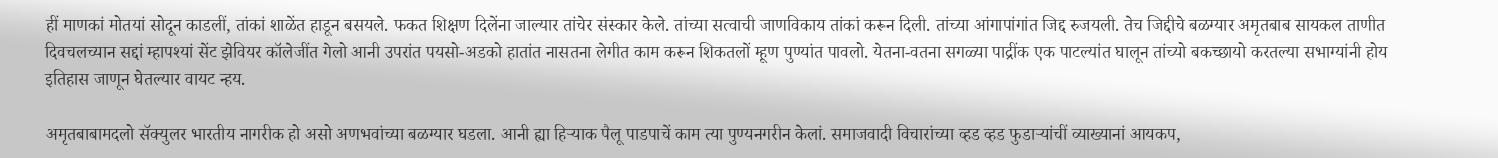हीं माणकां मोतयां सोदून काडलीं, तांकां शाळेंत हाडून बसयले. फकत शिक्षण दिलेंना जाल्यार तांचेर संस्कार केले. तांच्या सत्वाची जाणविकाय तांकां करून दिली. तांच्या आंगापांगांत जिद्द रुजयली. तेच जिद्दीचे बळग्यार अमृतबाब सायकल ताणीत दिवचलच्यान सद्दां म्हापश्यां सेंट झेवियर कॉलेजींत गेलो आनी उपरांत पयसो-अडको हातांत नासतना लेगीत काम करून शिकतलों म्हूण पुण्यांत पावलो. येतना-वतना सगळ्या पाद्रींक एक पाटल्यांत घालून तांच्यो बकच्छायो करतल्या सभाग्यांनी होय इतिहास जाणून घेतल्यार वायट न्हय.

अमृतबाबामदलो सॅक्युलर भारतीय नागरीक हो असो अणभवांच्या बळग्यार घडला. आनी ह्या हिऱ्याक पैलू पाडपाचें काम त्या पुण्यनगरीन केलां. समाजवादी विचारांच्या व्हड व्हड फुडाऱ्यांचीं व्याख्यानां आयकप,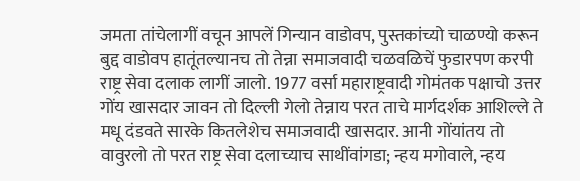जमता तांचेलागीं वचून आपलें गिन्यान वाडोवप, पुस्तकांच्यो चाळण्यो करून बुद्द वाडोवप हातूंतल्यानच तो तेन्ना समाजवादी चळवळिचें फुडारपण करपी राष्ट्र सेवा दलाक लागीं जालो. 1977 वर्सा महाराष्ट्रवादी गोमंतक पक्षाचो उत्तर गोंय खासदार जावन तो दिल्ली गेलो तेन्नाय परत ताचे मार्गदर्शक आशिल्ले ते मधू दंडवते सारके कितलेशेच समाजवादी खासदार. आनी गोंयांतय तो वावुरलो तो परत राष्ट्र सेवा दलाच्याच साथींवांगडा; न्हय मगोवाले, न्हय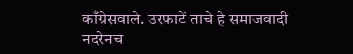काँग्रेसवाले. उरफाटें ताचे हे समाजवादी नदरेनच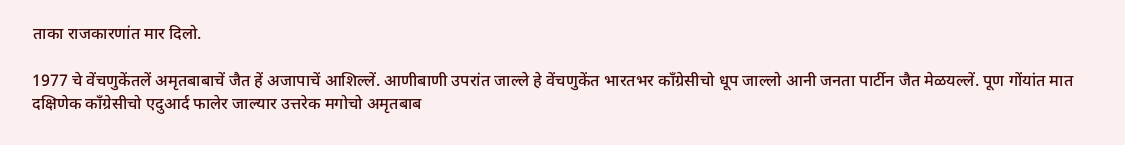ताका राजकारणांत मार दिलो.

1977 चे वेंचणुकेंतलें अमृतबाबाचें जैत हें अजापाचें आशिल्लें. आणीबाणी उपरांत जाल्ले हे वेंचणुकेंत भारतभर काँग्रेसीचो धूप जाल्लो आनी जनता पार्टीन जैत मेळयल्लें. पूण गोंयांत मात दक्षिणेक काँग्रेसीचो एदुआर्द फालेर जाल्यार उत्तरेक मगोचो अमृतबाब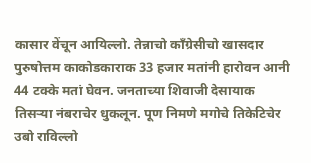कासार वेंचून आयिल्लो. तेन्नाचो काँग्रेसीचो खासदार पुरुषोत्तम काकोडकाराक 33 हजार मतांनी हारोवन आनी 44 टक्के मतां घेवन. जनताच्या शिवाजी देसायाक तिसऱ्या नंबराचेर धुकलून. पूण निमणे मगोचे तिकेटिचेर उबो राविल्लो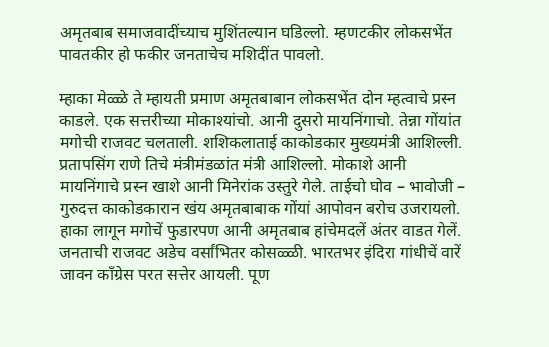अमृतबाब समाजवादींच्याच मुशिंतल्यान घडिल्लो. म्हणटकीर लोकसभेंत पावतकीर हो फकीर जनताचेच मशिदींत पावलो.

म्हाका मेळ्ळे ते म्हायती प्रमाण अमृतबाबान लोकसभेंत दोन म्हत्वाचे प्रस्न काडले. एक सत्तरीच्या मोकाश्यांचो. आनी दुसरो मायनिंगाचो. तेन्ना गोंयांत मगोची राजवट चलताली. शशिकलाताई काकोडकार मुख्यमंत्री आशिल्ली. प्रतापसिंग राणे तिचे मंत्रीमंडळांत मंत्री आशिल्लो. मोकाशे आनी मायनिंगाचे प्रस्न खाशे आनी मिनेरांक उस्तुरे गेले. ताईचो घोव – भावोजी – गुरुदत्त काकोडकारान खंय अमृतबाबाक गोंयां आपोवन बरोच उजरायलो. हाका लागून मगोचें फुडारपण आनी अमृतबाब हांचेमदलें अंतर वाडत गेलें. जनताची राजवट अडेच वर्सांभितर कोसळ्ळी. भारतभर इंदिरा गांधीचें वारें जावन काँग्रेस परत सत्तेर आयली. पूण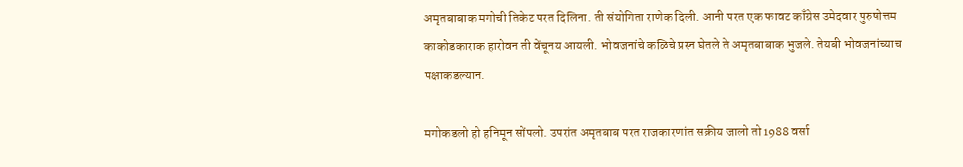अमृतबाबाक मगोची तिकेट परत दिलिना. ती संयोगिता राणेक दिली. आनी परत एक फावट काँग्रेस उमेदवार पुरुषोत्तम काकोडकाराक हारोवन ती वेंचूनय आयली. भोवजनांचे कळिचे प्रस्न घेतले ते अमृतबाबाक भुजले. तेयबी भोवजनांच्याच पक्षाकडल्यान.

मगोकडलो हो हनिमून सोंपलो. उपरांत अमृतबाब परत राजकारणांत सक्रीय जालो तो 1988 वर्सा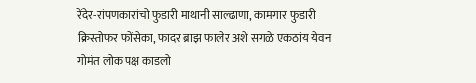रेंदेर-रांपणकारांचो फुडारी माथानी साल्ढाणा, कामगार फुडारी क्रिस्तोफर फोंसेका, फादर ब्राझ फालेर अशे सगळे एकठांय येवन गोमंत लोक पक्ष काडलो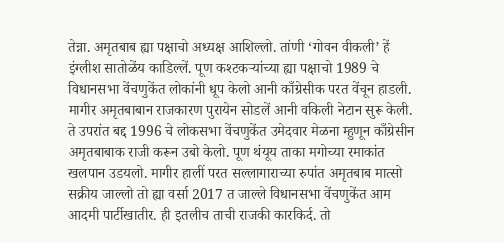तेन्ना. अमृतबाब ह्या पक्षाचो अध्यक्ष आशिल्लो. तांणी ‘गोवन वीकली’ हें इंग्लीश सातोळेंय काडिल्लें. पूण कश्टकऱ्यांच्या ह्या पक्षाचो 1989 चे विधानसभा वेंचणुकेंत लोकांनी धूप केलो आनी काँग्रेसीक परत वेंचून हाडली. मागीर अमृतबाबान राजकारण पुरायेन सोडलें आनी वकिली नेटान सुरू केली. ते उपरांत बद्द 1996 चे लोकसभा वेंचणुकेंत उमेदवार मेळना म्हुणून काँग्रेसीन अमृतबाबाक राजी करून उबो केलो. पूण थंयूय ताका मगोच्या रमाकांत खलपान उडयलो. मागीर हालीं परत सल्लागाराच्या रुपांत अमृतबाब मात्सो सक्रीय जाल्लो तो ह्या वर्सा 2017 त जाल्ले विधानसभा वेंचणुकेंत आम आदमी पार्टीखातीर. ही इतलीच ताची राजकी कारकिर्द. तो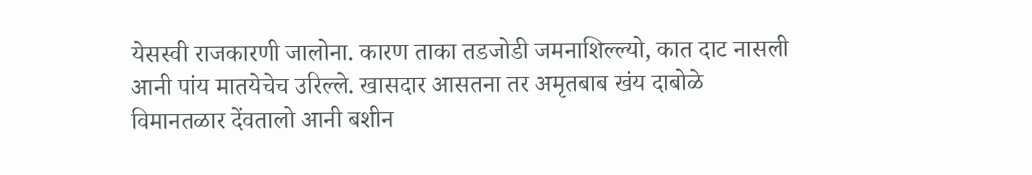येसस्वी राजकारणी जालोना. कारण ताका तडजोडी जमनाशिल्ल्यो, कात दाट नासली आनी पांय मातयेचेच उरिल्ले. खासदार आसतना तर अमृतबाब खंय दाबोळे विमानतळार देंवतालो आनी बशीन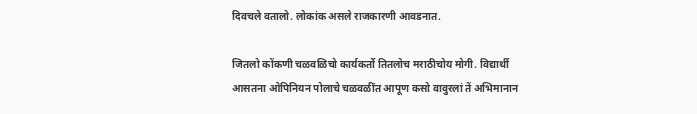दिवचले वतालो. लोकांक असले राजकारणी आवडनात.

जितलो कोंकणी चळवळिचो कार्यकर्तो तितलोच मराठीचोय मोगी. विद्यार्थी आसतना ओपिनियन पोलाचे चळवळींत आपूण कसो वावुरलां तें अभिमानान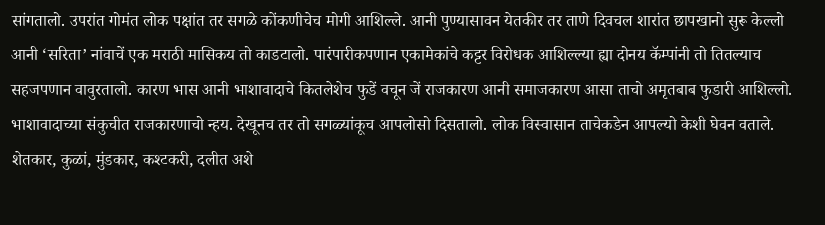सांगतालो. उपरांत गोमंत लोक पक्षांत तर सगळे कोंकणीचेच मोगी आशिल्ले. आनी पुण्यासावन येतकीर तर ताणे दिवचल शारांत छापखानो सुरू केल्लो आनी ‘सरिता’ नांवाचें एक मराठी मासिकय तो काडटालो. पारंपारीकपणान एकामेकांचे कट्टर विरोधक आशिल्ल्या ह्या दोनय कॅम्पांनी तो तितल्याच सहजपणान वावुरतालो. कारण भास आनी भाशावादाचे कितलेशेच फुडें वचून जें राजकारण आनी समाजकारण आसा ताचो अमृतबाब फुडारी आशिल्लो. भाशावादाच्या संकुचीत राजकारणाचो न्हय. देखूनच तर तो सगळ्यांकूच आपलोसो दिसतालो. लोक विस्वासान ताचेकडेन आपल्यो केशी घेवन वताले. शेतकार, कुळां, मुंडकार, कश्टकरी, दलीत अशे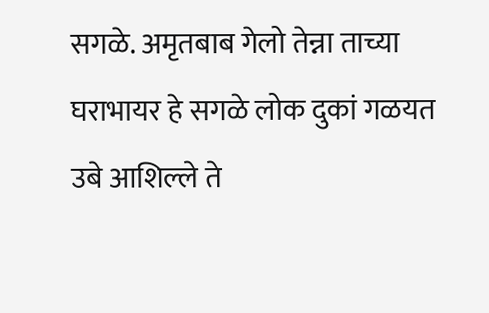सगळे. अमृतबाब गेलो तेन्ना ताच्या घराभायर हे सगळे लोक दुकां गळयत उबे आशिल्ले ते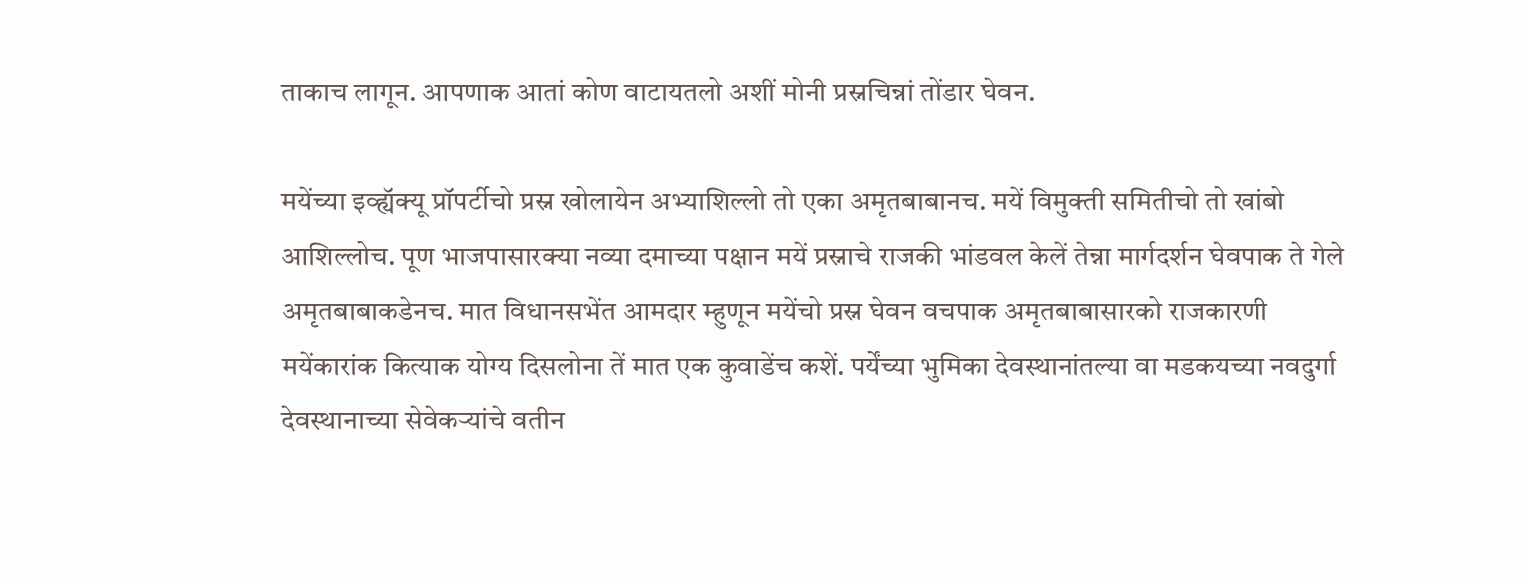ताकाच लागून. आपणाक आतां कोण वाटायतलो अशीं मोनी प्रस्नचिन्नां तोंडार घेवन.

मयेंच्या इव्ह्यॅक्यू प्रॉपर्टीचो प्रस्न खोलायेन अभ्याशिल्लो तो एका अमृतबाबानच. मयें विमुक्ती समितीचो तो खांबो आशिल्लोच. पूण भाजपासारक्या नव्या दमाच्या पक्षान मयें प्रस्नाचे राजकी भांडवल केलें तेन्ना मार्गदर्शन घेवपाक ते गेले अमृतबाबाकडेनच. मात विधानसभेंत आमदार म्हुणून मयेंचो प्रस्न घेवन वचपाक अमृतबाबासारको राजकारणी मयेंकारांक कित्याक योग्य दिसलोना तें मात एक कुवाडेंच कशें. पर्येंच्या भुमिका देवस्थानांतल्या वा मडकयच्या नवदुर्गा देवस्थानाच्या सेवेकऱ्यांचे वतीन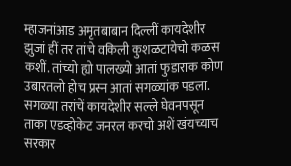म्हाजनांआड अमृतबाबान दिल्लीं कायदेशीर झुजां हीं तर तांचे वकिली कुशळटायेचो कळस कशीं. तांच्यो ह्यो पालख्यो आतां फुडाराक कोण उबारतलो होच प्रस्न आतां सगळ्यांक पडला.   सगळ्या तरांचें कायदेशीर सल्ले घेवनपसून ताका एडव्होकेट जनरल करचो अशें खंयच्याच सरकार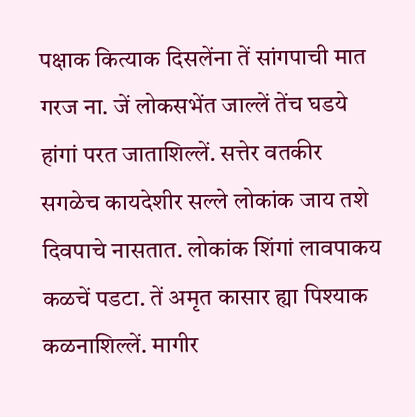पक्षाक कित्याक दिसलेंना तें सांगपाची मात गरज ना. जें लोकसभेंत जाल्लें तेंच घडये हांगां परत जाताशिल्लें. सत्तेर वतकीर सगळेच कायदेशीर सल्ले लोकांक जाय तशे दिवपाचे नासतात. लोकांक शिंगां लावपाकय कळचें पडटा. तें अमृत कासार ह्या पिश्याक कळनाशिल्लें. मागीर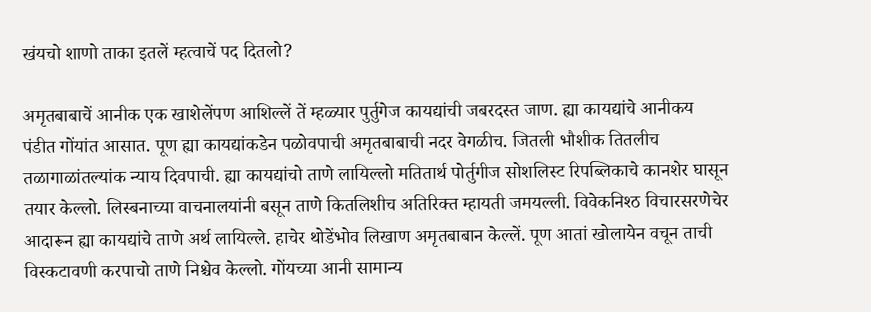खंयचो शाणो ताका इतलें म्हत्वाचें पद दितलो?

अमृतबाबाचें आनीक एक खाशेलेंपण आशिल्लें तें म्हळ्यार पुर्तुगेज कायद्यांची जबरदस्त जाण. ह्या कायद्यांचे आनीकय पंडीत गोंयांत आसात. पूण ह्या कायद्यांकडेन पळोवपाची अमृतबाबाची नदर वेगळीच. जितली भौशीक तितलीच तळागाळांतल्यांक न्याय दिवपाची. ह्या कायद्यांचो ताणे लायिल्लो मतितार्थ पोर्तुगीज सोशलिस्ट रिपब्लिकाचे कानशेर घासून तयार केल्लो. लिस्बनाच्या वाचनालयांनी बसून ताणे कितलिशीच अतिरिक्त म्हायती जमयल्ली. विवेकनिश्ठ विचारसरणेचेर आदारून ह्या कायद्यांचे ताणे अर्थ लायिल्ले. हाचेर थोडेंभोव लिखाण अमृतबाबान केल्लें. पूण आतां खोलायेन वचून ताची विस्कटावणी करपाचो ताणे निश्चेव केल्लो. गोंयच्या आनी सामान्य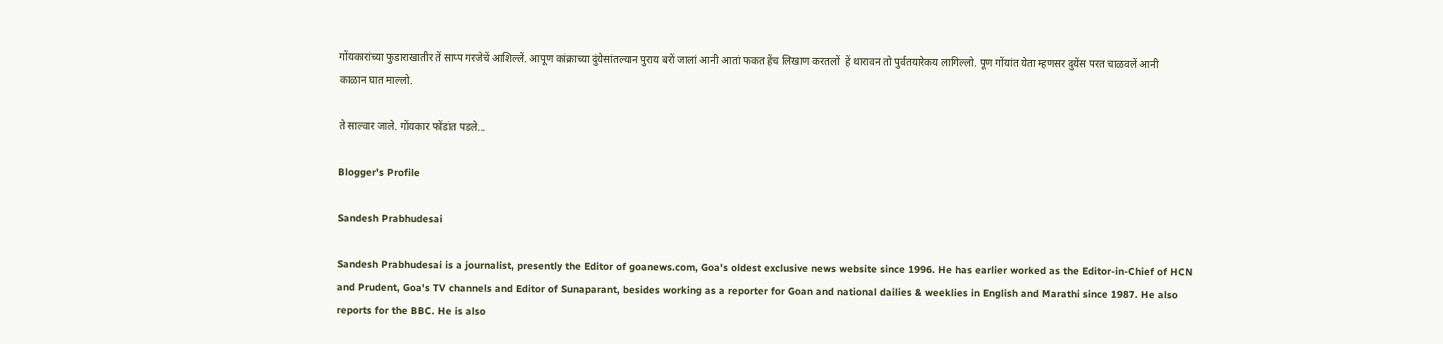गोंयकारांच्या फुडाराखातीर तें साप्प गरजेचें आशिल्लें. आपूण कांक्राच्या दुंयेसांतल्यान पुराय बरों जालां आनी आतां फकत हेंच लिखाण करतलों  हें थारावन तो पुर्वतयारेकय लागिल्लो. पूण गोंयांत येता म्हणसर दुयेंस परत चाळवलें आनी काळान घात माल्लो.

ते साल्वार जाले. गोंयकार फोंडांत पडले...

Blogger's Profile

Sandesh Prabhudesai

Sandesh Prabhudesai is a journalist, presently the Editor of goanews.com, Goa's oldest exclusive news website since 1996. He has earlier worked as the Editor-in-Chief of HCN and Prudent, Goa's TV channels and Editor of Sunaparant, besides working as a reporter for Goan and national dailies & weeklies in English and Marathi since 1987. He also reports for the BBC. He is also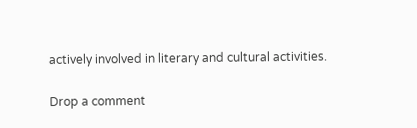actively involved in literary and cultural activities.

Drop a comment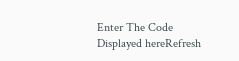Enter The Code Displayed hereRefresh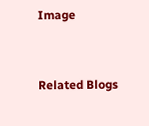Image


Related Blogs